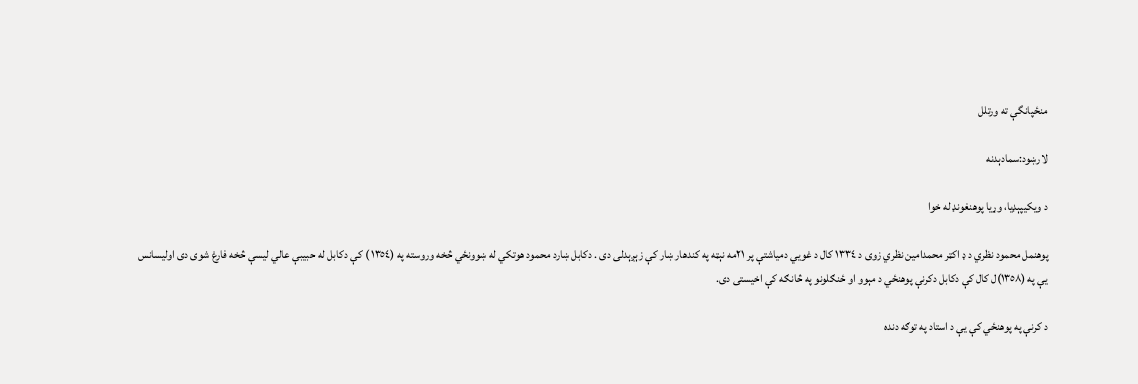منځپانگې ته ورتلل

لارښود:سمادېدنه

د ويکيپېډيا، وړیا پوهنغونډ له خوا

پوهنمل محمود نظري د ډ اکټر محمدامين نظري زوی د ١٣٣٤ كال د غويي دمياشتې پر ٢١مه نېټه په کندهار ښار كې زېږېدلی دی . دکابل ښارد محمود هوتکي له ښوونځي څخه وروسته په (١٣٥٤ ) کې دکابل له حبيبې عالي ليسې څخه فارغ شوی دی اوليسانس يې په (١٣٥٨)ل کال کې دکابل دکرنې پوهنځي د مېوو او ځنګلونو په څانګه كې اخيستى دى.

د کرنې په پوهنځي کې يې د استاد په توګه دنده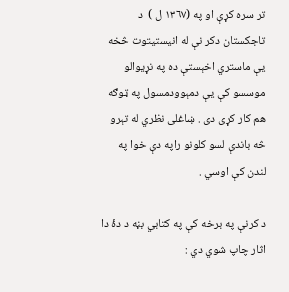تر سره کړې او په (١٣٦٧ ل )  د  تاجکستان دکر نې له انيستيتوت څخه  يې ماستري اخېستې ده په نړيوالو موسسو کې يې دمېوودمسول په ټوګه هم کار کړی دى . ښاغلی نظري له تېرو څه باندې لسو كلونو راپه دې خوا په لندن كې اوسي .

د كرنې په برخه كې په كتابي بڼه د دۀ دا اثار چاپ شوي دي :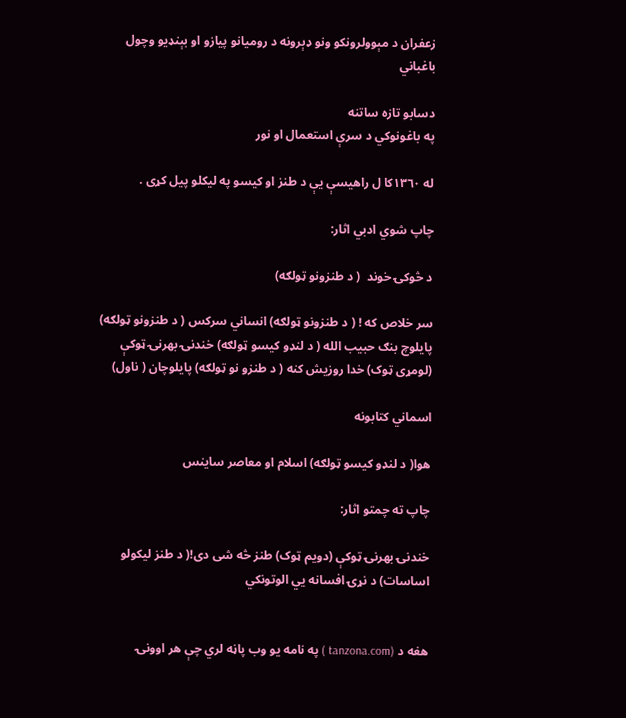زعفران د مېوولرونکو ونو ډېرونه د روميانو پيازو او بېنډيو وچول باغباني

دسابو تازه ساتنه
په باغونوکي د سرې استعمال او نور

له ١٣٦۰کا ل راهيسې يې د طنز او کيسو په ليکلو پيل کړی .

چاپ شوي ادبي اثار:

د څوکۍ خوند  ( د طنزونو ټولګه)

سر خلاص که ! ( د طنزونو ټولګه) انساني سرکس ( د طنزونو ټولګه) پايلوچ بنګ حبيب الله ( د لنډو کيسو ټولګه) خندنۍ بهرنۍ ټوکې (لومړی ټوک) خدا روزيش کنه ( د طنزو نو ټولګه) پايلوچان ( ناول)

اسماني کتابونه

هوا( د لنډو کيسو ټولګه) اسلام او معاصر ساینس

چاپ ته چمتو اثار:

خندنۍ بهرنۍ ټوکې (دویم ټوک) طنز څه شی دی!( د طنز لیکولو اساسات) د نړۍ افسانه يي الوتونکي


هغه د (tanzona.com ) په نامه یو وب پاڼه لري چې هر اوونۍ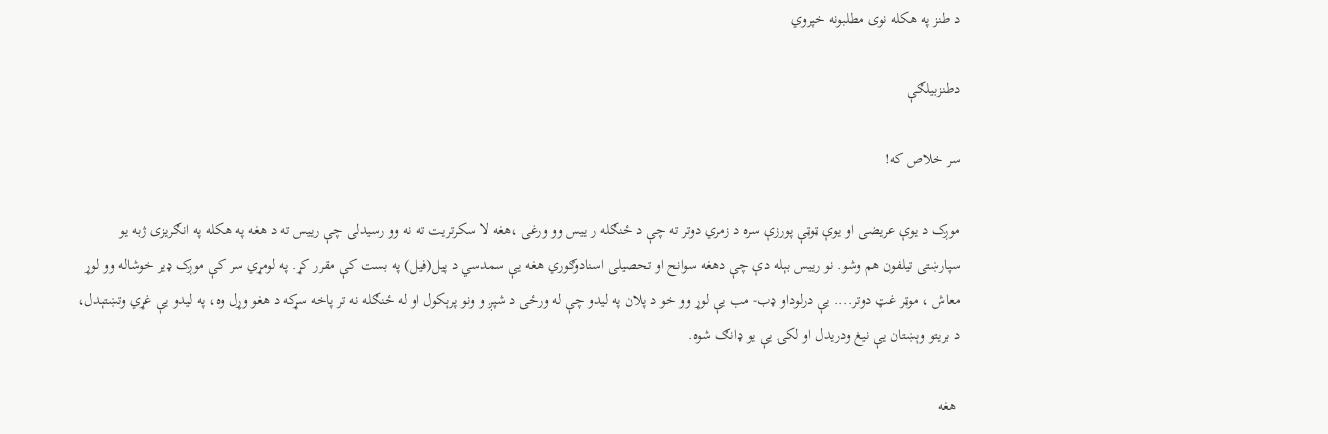د طنز په هکله نوی مطلبونه خپروي

دطنزبیلګې

سر خلاص که!

موږک د يوې عريضی او يوې ټوټې پورزې سره د زمري دوتر ته چې د ځنګله ر ييس وو ورغی ،هغه لا سکرتريت ته نه وو رسيدلی چې رييس ته د هغه په هکله په انګريزی ژبه يو سپارښتی تيلفون هم وشو. نو رييس بېله دې چې دهغه سوانح او تحصيلی اسنادوګوري هغه يې سمدسي د پيل(فيل) په بست کې مقرر کړ. په لومړي سر کې موږک ډير خوشاله وو لوړ معاش ، موټر غټ دوتر.... يې درلوداو ډب- مب يې لوړ وو خو د پلان په ليدو چې له ورځی د شپږ و ونو پرېکول او له ځنګله نه تر پاخه سړکه د هغو وړل وه، په ليدو يې غړي وتښتېدل، د بريتو وېښتان يې نيغ ودريدل او لکۍ يې يو ډانګ شوه.

 هغه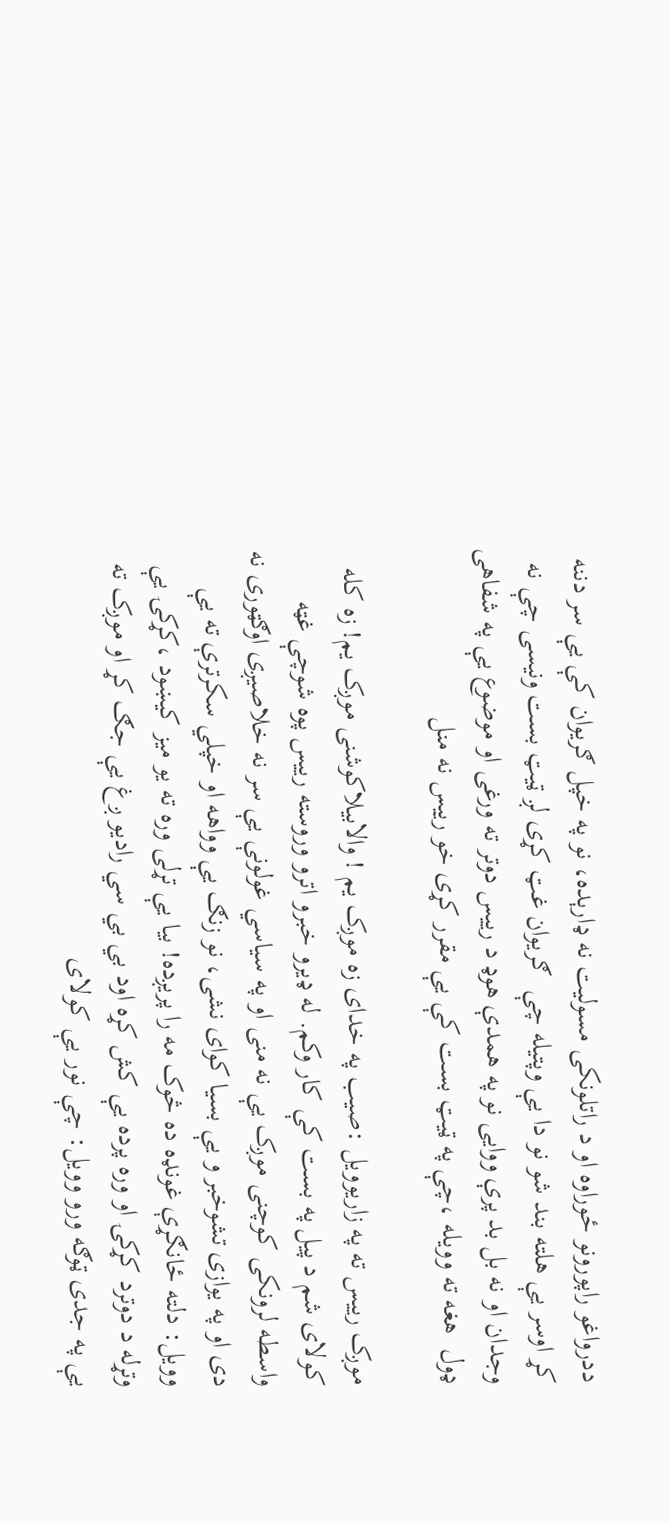ددرواغو راپورونو ځوراوه او د راتلونکی مسوليت نه ډارېده، نو په خپل ګريوان کې يې سر دننه کړ اوسر يې هلته بند شو نو دا يې وپتيله چې  ګریوان غټ کړی لږ ټيټ بست ونيسی چې نه وجدان او نه بل بد پرې ووايی نو په همدې هوډ د رييس دوتر ته ورغی او موضوع يې په شفاهی ډول  هغه ته وويله ،چې په ټيټ بست کې يې مقرر کړی خو رييس نه منل

موږک رييس ته په زاريوويل :صيب په خدای زه موږک يم ! والابيلاکوشنی موږک يم! زه کله کولای شم د پيل په بست کې کار وکم. له ډيرو خبرو اترو وروسته رييس پوه شوچې غټه واسطه لرونکی کوچنی موږک يې نه منی او په سياسي غولونې يې سر نه خلاصيږی اوګټوری نه دی او په يوازی تشوخبر و يې بسيا کوای نشی، نو زنګ يې وواهه او خپلي سکرترې ته يې وويل: دلته ځانګړې غونډه ده څوک مه را پريږده! بيا يې تړلی وره ته يو ميز کيښود ،کړکۍ يې وتړله د دوترد کړکۍ او وره پرده يې کش کړه اود بي بي سي راديو ږغ يې جګ کړ او موږک ته يې په جدی ټوګه ورو وويل: چې نور يې کولای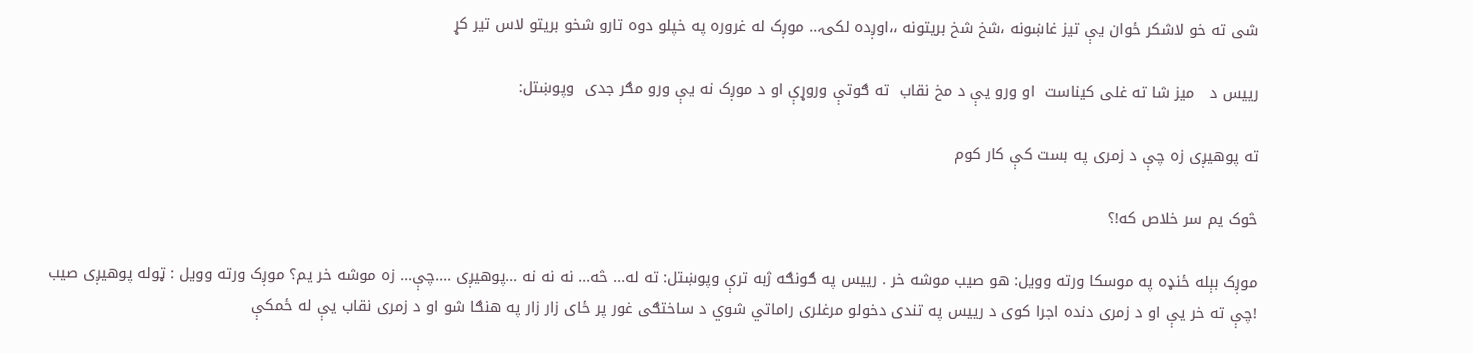شی ته خو لاشکر ځوان يې تيز غاښونه ،شخ شخ بريتونه ،،اوږده لکۍ... موږک له غروره په خپلو دوه تارو شخو بريتو لاس تير کړ

رييس د   ميز شا ته غلی کيناست  او ورو يې د مخ نقاب  ته ګوتې وروړې او د موږک نه يې ورو مګر جدی  وپوښتل:

ته پوهيږی زه چې د زمری په بست کې کار کوم

څوک يم سر خلاص که!؟

موږک بېله ځنډه په موسکا ورته وويل: هو صيب موشه خر . رييس په ګونګه ژبه ترې وپوښتل: ته له... څه... نه نه نه ...پوهيږی ....چې... زه موشه خر يم؟ موږک ورته وويل : ټوله پوهيږی صيب !چې ته خر يې او د زمری دنده اجرا کوی د رييس په تندی دخولو مرغلری راماتي شوي د ساختګی غور پر ځای زار زار په هنګا شو او د زمری نقاب يې له ځمکې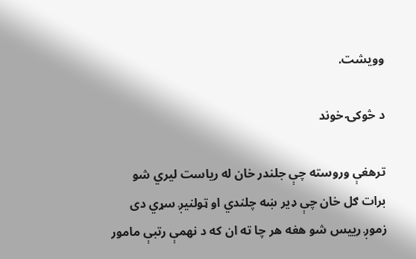وويشت.

د څوکۍ خوند

ترهغې وروسته چې جلندر خان له رياست ليري شو برات ګل خان چې ډير ښه چلندي او ټولنيږ سړي دی زموږ رييس شو هغه هر چا ته ان که د نهمې رتبې مامور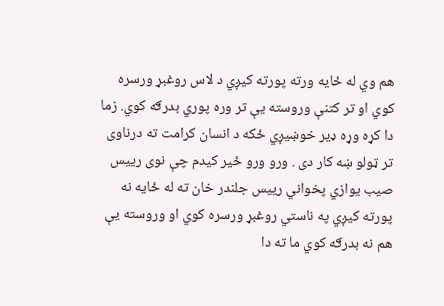هم وي له ځايه ورته پورته کيږي د لاس روغبړ ورسره کوي او تر کتنې وروسته يې تر وره پوري بدرګه کوي. زما دا کړه وړه ډير خوښيږي ځکه د انسان کرامت ته درناوی تر ټولو ښه کار دی . ورو ورو ځير کيدم چې نوی رييس صيب يوازي پخواني رييس جلندر خان ته له ځايه نه پورته کيږي په ناستي روغبړ ورسره کوي او وروسته يې هم نه بدرګه کوي ما ته دا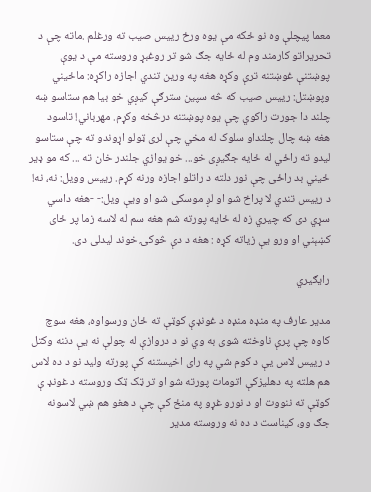معما پيچلې وه نو ځکه مې يوه ورځ رييس صيب ته ورغلم .ماته چې د تحريراتو کارمند وم له ځايه جګ شو تر روغبړ وروسته مې د يوې پوښتنې غوښتنه ترې وکړه هغه په ورين تندي اجازه راکړه: ماځيني وپوښتل: رييس صيب که څه سپين سترګې کيږي خو بيا هم ستاسو ښه چلند دا جورت راکوي چې يوه پوښتنه درڅخه وکړم. مهرباني! تاسود هغه ښه چال چلنداو سلوک له مخي چې لری ټولو اړوندو ته چې ستاسو ليدو ته راځي له ځايه جګيږی خو... خو يوازي جلندر خان ته ... که مو ډير ځيني بد راځی چې نور دلته د راتلو اجازه ورنه کړم. رييس وويل: نه، نه! د رييس تندي لا پراخ شو او لږ موسکی شو او ويې ويل:- -هغه داسي سړي دی که چيري زه له ځايه پورته شم هغه سم له لاسه زما پر ځای کښېني او ورو يې زياته کړه : هغه د دې څوکۍ خوند ليدلی دی.

رايګيري

مدير عارف په منډه منډه د غونډې کوټې ته ځان ورسواوه، هغه سوچ کاوه چې پرې ناوخته شوی به وي نو د دروازې له چولې نه يې دننه وکتل د رييس لاس يې د کوم شي په رای اخيستنه کې پورته وليد نو د ده لاس هم هلته په دهليزکې اتومات پورته شو او تر ټک ټک وروسته د غونډ ې کوټې ته ننووت او د نورو غړو په منځ کې چې د هغو هم ښي لاسونه جګ وو، کيناست د ده نه وروسته مدير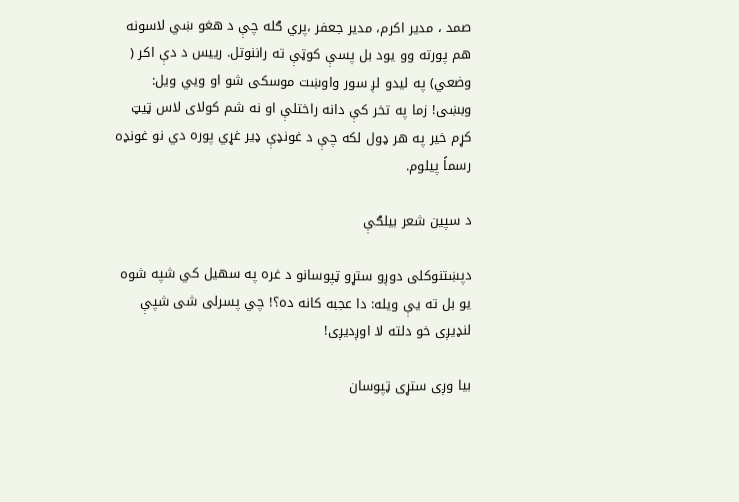صمد ، مدير اکرم، مدير جعفر ،پري ګله چې د هغو ښي لاسونه هم پورته وو يود بل پسې کوټې ته راننوتل. رييس د دې اکر ( وضعي) په ليدو لږ سور واوښت موسکی شو او ويي ويل: وبښی! زما په تخر کې دانه راختلې او نه شم کولای لاس ټيټ کړم خير په هر ډول لکه چې د غونډې ډير غړي پوره دي نو غونډه رسماً پيلوم.

د سپین شعر بیلګې

دپښتنوکلی دوږو ستړو ټپوسانو د غره په سهیل کي شپه شوه یو بل ته یې ویله: دا عجبه کانه ده؟! چي پسرلی شی شپې لنډیږی خو دلته لا اوږدیږی!

بیا وږی ستړی ټپوسان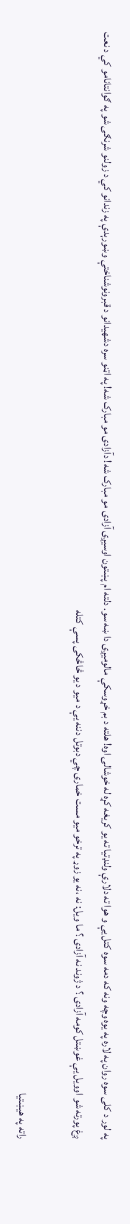په لور د کلی سوه روان په لاره په یوه وچه ونه که دمه سوه کتل یې و هوا ته دلارې ولنډتیا ته یو کریغه کړه له خوشالۍ اوه! هلته د بم خړوسکې مالومیږی دا ښه سو. دلته ام پښتون اوسیږی آزادی مو مبارک شه! دآزادی مو مبارک شه! په اټنو سره دشهیدانو د قبرونوشناختې وښورېدې په زندانو کي د زولنو شرنګی شو په ګوانتانامو کي د نعت ږغ پورته شو اوویل یې غوښتل کومه آزادی ؟ د ژوند نه آزادی ؟ ما ویل: نه ،نه یو زوړ په ترخو میو مست خماری چي دبوتل دننه یې د میو د یو څاڅکی پسې کتله

راته په هیښتیا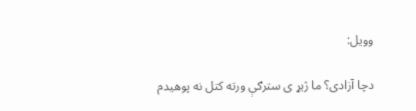وویل:

دچا آزادی؟ ما ژیړ ی سترګې ورته کتل نه پوهیدم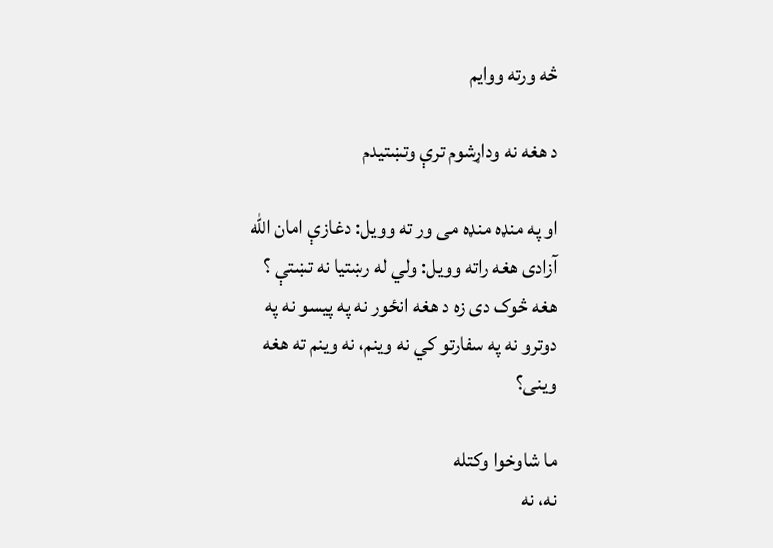څه ورته ووایم

د هغه نه وداړشوم ترې وتښتیدم

او په منډه منډه می ور ته وویل: دغازې امان الله آزادی هغه راته وویل: ولي له رښتیا نه تښتې ؟ هغه څوک دی زه د هغه انځور نه په پیسو نه په دوترو نه په سفارتو کي نه وینم، نه وینم ته هغه وینی؟

ما شاوخوا وکتله
نه، نه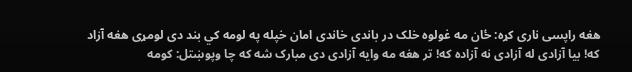هغه راپسی ناری کړه: ځان مه غولوه خلک در باندی خاندی امان خپله په لومه کي بند دی لومړی هغه آزاد که! بیا آزادی له آزادی نه آزاده که! تر هغه مه وایه آزادی دی مبارک شه که چا وپوښتل: کومه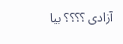آزادی ؟؟؟؟ بیا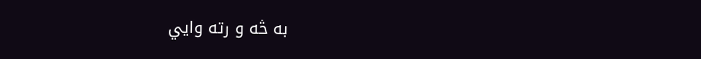به څه و رته وایي